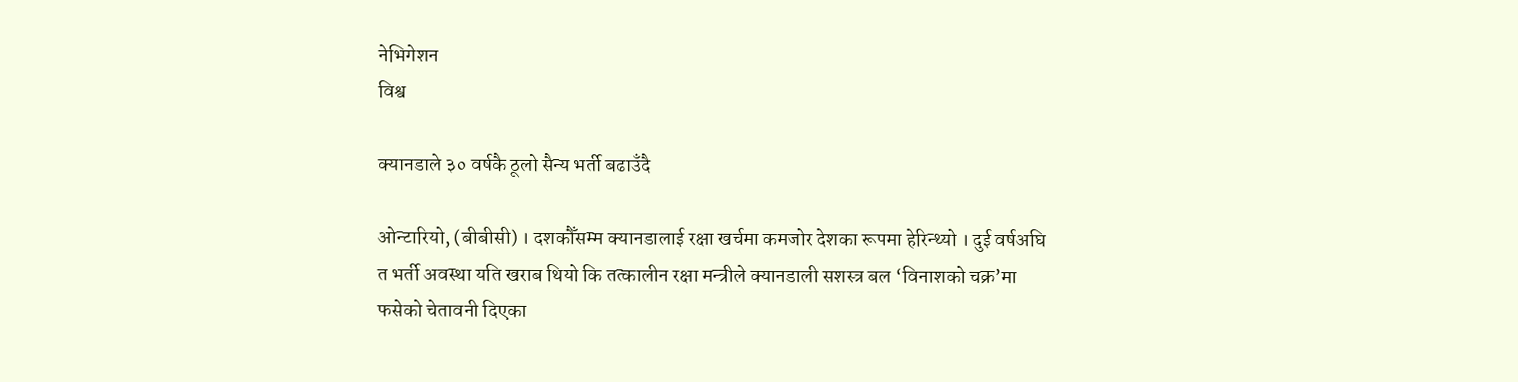नेभिगेशन
विश्व

क्यानडाले ३० वर्षकै ठूलो सैन्य भर्ती बढाउँदै

ओन्टारियो, (बीबीसी) । दशकौँसम्म क्यानडालाई रक्षा खर्चमा कमजोर देशका रूपमा हेरिन्थ्यो । दुई वर्षअघि त भर्ती अवस्था यति खराब थियो कि तत्कालीन रक्षा मन्त्रीले क्यानडाली सशस्त्र बल ‘विनाशको चक्र’मा फसेको चेतावनी दिएका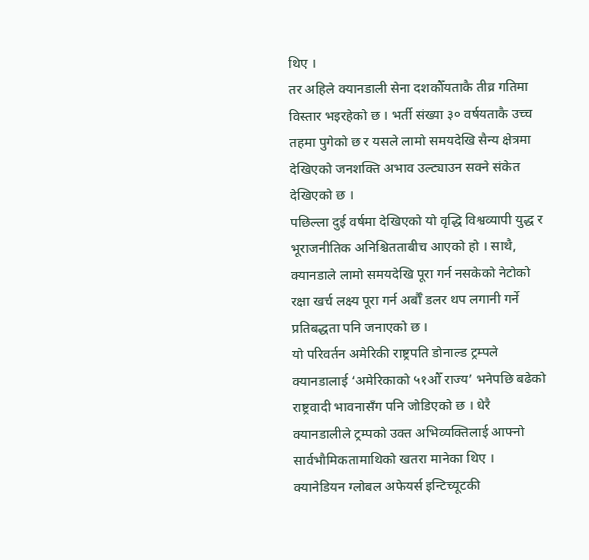थिए ।
तर अहिले क्यानडाली सेना दशकौँयताकै तीव्र गतिमा विस्तार भइरहेको छ । भर्ती संख्या ३० वर्षयताकै उच्च तहमा पुगेको छ र यसले लामो समयदेखि सैन्य क्षेत्रमा देखिएको जनशक्ति अभाव उल्ट्याउन सक्ने संकेत देखिएको छ ।
पछिल्ला दुई वर्षमा देखिएको यो वृद्धि विश्वव्यापी युद्ध र भूराजनीतिक अनिश्चितताबीच आएको हो । साथै, क्यानडाले लामो समयदेखि पूरा गर्न नसकेको नेटोको रक्षा खर्च लक्ष्य पूरा गर्न अर्बौँ डलर थप लगानी गर्ने प्रतिबद्धता पनि जनाएको छ ।
यो परिवर्तन अमेरिकी राष्ट्रपति डोनाल्ड ट्रम्पले क्यानडालाई ‘अमेरिकाको ५१औँ राज्य’ भनेपछि बढेको राष्ट्रवादी भावनासँग पनि जोडिएको छ । धेरै क्यानडालीले ट्रम्पको उक्त अभिव्यक्तिलाई आफ्नो सार्वभौमिकतामाथिको खतरा मानेका थिए ।
क्यानेडियन ग्लोबल अफेयर्स इन्टिच्यूटकी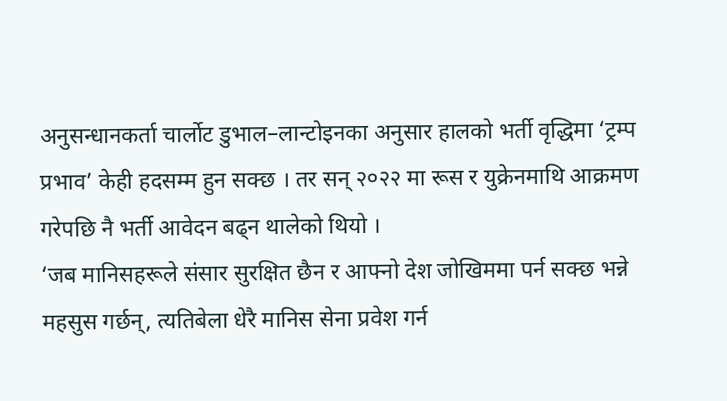अनुसन्धानकर्ता चार्लोट डुभाल–लान्टोइनका अनुसार हालको भर्ती वृद्धिमा ‘ट्रम्प प्रभाव’ केही हदसम्म हुन सक्छ । तर सन् २०२२ मा रूस र युक्रेनमाथि आक्रमण गरेपछि नै भर्ती आवेदन बढ्न थालेको थियो ।
‘जब मानिसहरूले संसार सुरक्षित छैन र आफ्नो देश जोखिममा पर्न सक्छ भन्ने महसुस गर्छन्, त्यतिबेला धेरै मानिस सेना प्रवेश गर्न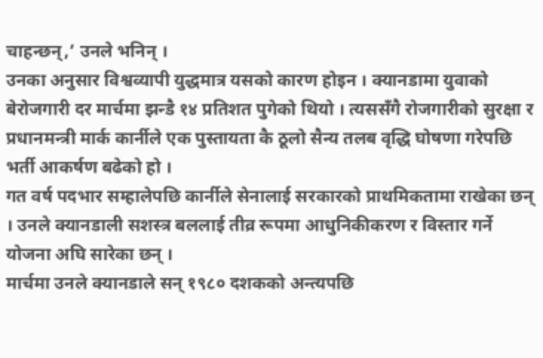चाहन्छन्,’ उनले भनिन् ।
उनका अनुसार विश्वव्यापी युद्धमात्र यसको कारण होइन । क्यानडामा युवाको बेरोजगारी दर मार्चमा झन्डै १४ प्रतिशत पुगेको थियो । त्यससँगै रोजगारीको सुरक्षा र प्रधानमन्त्री मार्क कार्नीले एक पुस्तायता कै ठूलो सैन्य तलब वृद्धि घोषणा गरेपछि भर्ती आकर्षण बढेको हो ।
गत वर्ष पदभार सम्हालेपछि कार्नीले सेनालाई सरकारको प्राथमिकतामा राखेका छन् । उनले क्यानडाली सशस्त्र बललाई तीव्र रूपमा आधुनिकीकरण र विस्तार गर्ने योजना अघि सारेका छन् ।
मार्चमा उनले क्यानडाले सन् १९८० दशकको अन्त्यपछि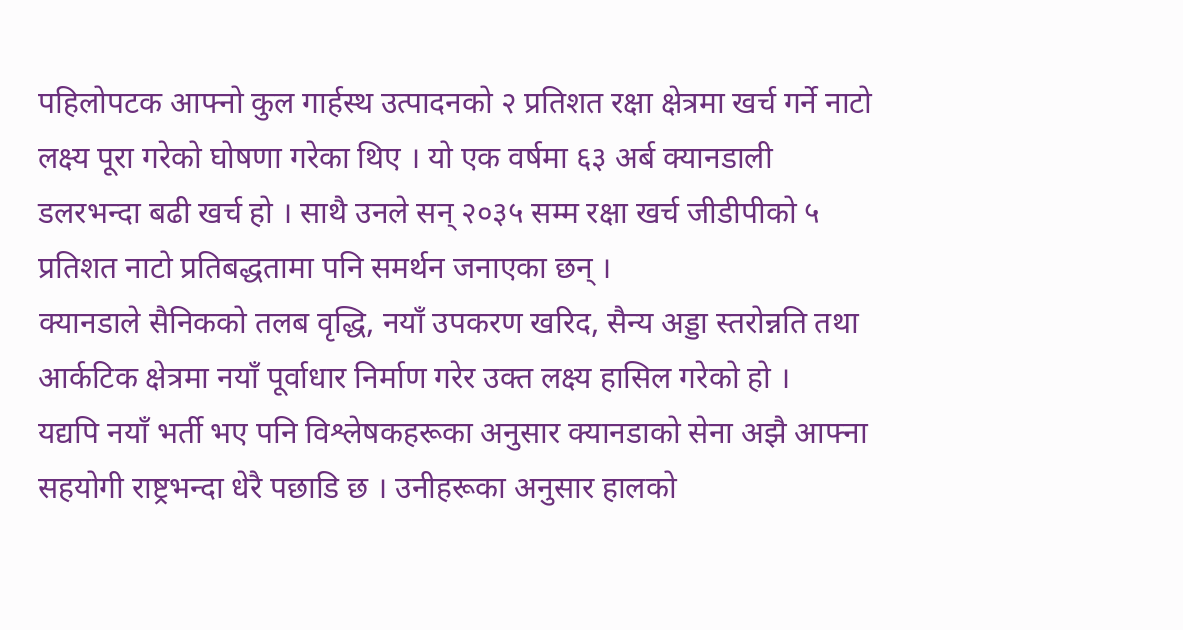पहिलोपटक आफ्नो कुल गार्हस्थ उत्पादनको २ प्रतिशत रक्षा क्षेत्रमा खर्च गर्ने नाटो लक्ष्य पूरा गरेको घोषणा गरेका थिए । यो एक वर्षमा ६३ अर्ब क्यानडाली डलरभन्दा बढी खर्च हो । साथै उनले सन् २०३५ सम्म रक्षा खर्च जीडीपीको ५ प्रतिशत नाटो प्रतिबद्धतामा पनि समर्थन जनाएका छन् ।
क्यानडाले सैनिकको तलब वृद्धि, नयाँ उपकरण खरिद, सैन्य अड्डा स्तरोन्नति तथा आर्कटिक क्षेत्रमा नयाँ पूर्वाधार निर्माण गरेर उक्त लक्ष्य हासिल गरेको हो ।
यद्यपि नयाँ भर्ती भए पनि विश्लेषकहरूका अनुसार क्यानडाको सेना अझै आफ्ना सहयोगी राष्ट्रभन्दा धेरै पछाडि छ । उनीहरूका अनुसार हालको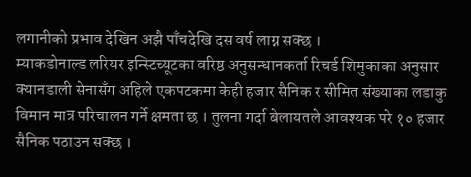लगानीको प्रभाव देखिन अझै पाँचदेखि दस वर्ष लाग्न सक्छ ।
म्याकडोनाल्ड लरियर इन्स्टिच्यूटका वरिष्ठ अनुसन्धानकर्ता रिचर्ड शिमुकाका अनुसार क्यानडाली सेनासँग अहिले एकपटकमा केही हजार सैनिक र सीमित संख्याका लडाकु विमान मात्र परिचालन गर्ने क्षमता छ । तुलना गर्दा बेलायतले आवश्यक परे १० हजार सैनिक पठाउन सक्छ ।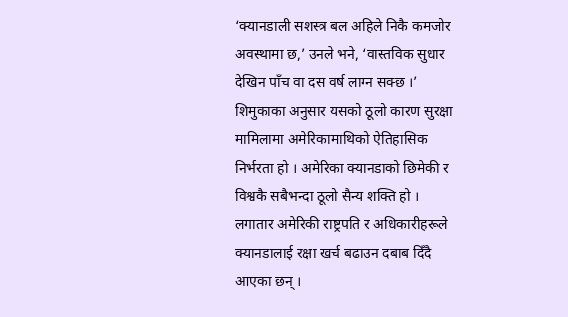‘क्यानडाली सशस्त्र बल अहिले निकै कमजोर अवस्थामा छ,’ उनले भने, ‘वास्तविक सुधार देखिन पाँच वा दस वर्ष लाग्न सक्छ ।’
शिमुकाका अनुसार यसको ठूलो कारण सुरक्षा मामिलामा अमेरिकामाथिको ऐतिहासिक निर्भरता हो । अमेरिका क्यानडाको छिमेकी र विश्वकै सबैभन्दा ठूलो सैन्य शक्ति हो ।
लगातार अमेरिकी राष्ट्रपति र अधिकारीहरूले क्यानडालाई रक्षा खर्च बढाउन दबाब दिँदै आएका छन् ।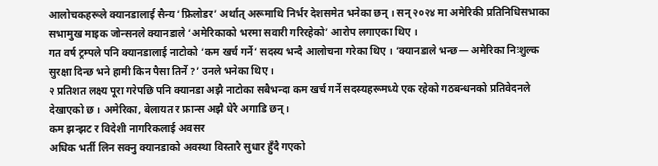आलोचकहरूले क्यानडालाई सैन्य ‘फ्रिलोडर’ अर्थात् अरूमाथि निर्भर देशसमेत भनेका छन् । सन् २०२४ मा अमेरिकी प्रतिनिधिसभाका सभामुख माइक जोन्सनले क्यानडाले ‘अमेरिकाको भरमा सवारी गरिरहेको’ आरोप लगाएका थिए ।
गत वर्ष ट्रम्पले पनि क्यानडालाई नाटोको ‘कम खर्च गर्ने‘ सदस्य भन्दै आलोचना गरेका थिए । ‘क्यानडाले भन्छ— अमेरिका निःशुल्क सुरक्षा दिन्छ भने हामी किन पैसा तिर्ने ?’ उनले भनेका थिए ।
२ प्रतिशत लक्ष्य पूरा गरेपछि पनि क्यानडा अझै नाटोका सबैभन्दा कम खर्च गर्ने सदस्यहरूमध्ये एक रहेको गठबन्धनको प्रतिवेदनले देखाएको छ । अमेरिका, बेलायत र फ्रान्स अझै धेरै अगाडि छन् ।
कम झन्झट र विदेशी नागरिकलाई अवसर
अधिक भर्ती लिन सक्नु क्यानडाको अवस्था विस्तारै सुधार हुँदै गएको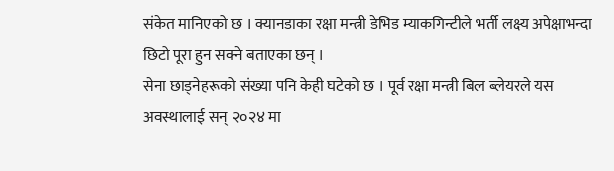संकेत मानिएको छ । क्यानडाका रक्षा मन्त्री डेभिड म्याकगिन्टीले भर्ती लक्ष्य अपेक्षाभन्दा छिटो पूरा हुन सक्ने बताएका छन् ।
सेना छाड्नेहरूको संख्या पनि केही घटेको छ । पूर्व रक्षा मन्त्री बिल ब्लेयरले यस अवस्थालाई सन् २०२४ मा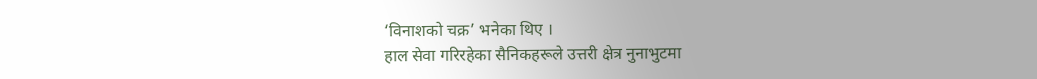‘विनाशको चक्र’ भनेका थिए ।
हाल सेवा गरिरहेका सैनिकहरूले उत्तरी क्षेत्र नुनाभुटमा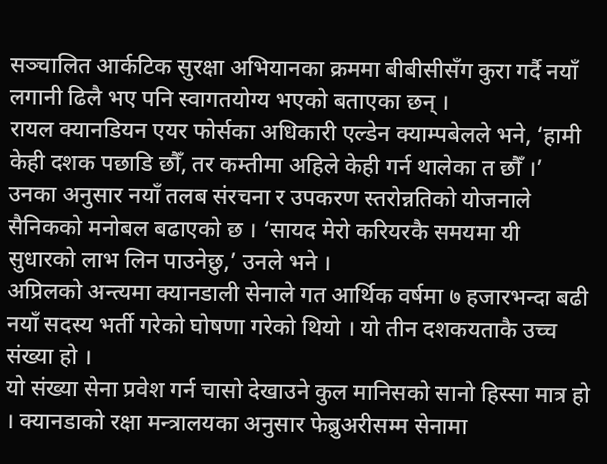सञ्चालित आर्कटिक सुरक्षा अभियानका क्रममा बीबीसीसँग कुरा गर्दै नयाँ लगानी ढिलै भए पनि स्वागतयोग्य भएको बताएका छन् ।
रायल क्यानडियन एयर फोर्सका अधिकारी एल्डेन क्याम्पबेलले भने, ‘हामी केही दशक पछाडि छौँ, तर कम्तीमा अहिले केही गर्न थालेका त छौँ ।’
उनका अनुसार नयाँ तलब संरचना र उपकरण स्तरोन्नतिको योजनाले सैनिकको मनोबल बढाएको छ । ‘सायद मेरो करियरकै समयमा यी सुधारको लाभ लिन पाउनेछु,’ उनले भने ।
अप्रिलको अन्त्यमा क्यानडाली सेनाले गत आर्थिक वर्षमा ७ हजारभन्दा बढी नयाँ सदस्य भर्ती गरेको घोषणा गरेको थियो । यो तीन दशकयताकै उच्च संख्या हो ।
यो संख्या सेना प्रवेश गर्न चासो देखाउने कुल मानिसको सानो हिस्सा मात्र हो । क्यानडाको रक्षा मन्त्रालयका अनुसार फेब्रुअरीसम्म सेनामा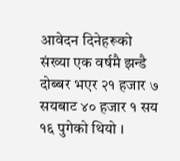आवेदन दिनेहरूको संख्या एक वर्षमै झन्डै दोब्बर भएर २१ हजार ७ सयबाट ४० हजार १ सय १६ पुगेको थियो ।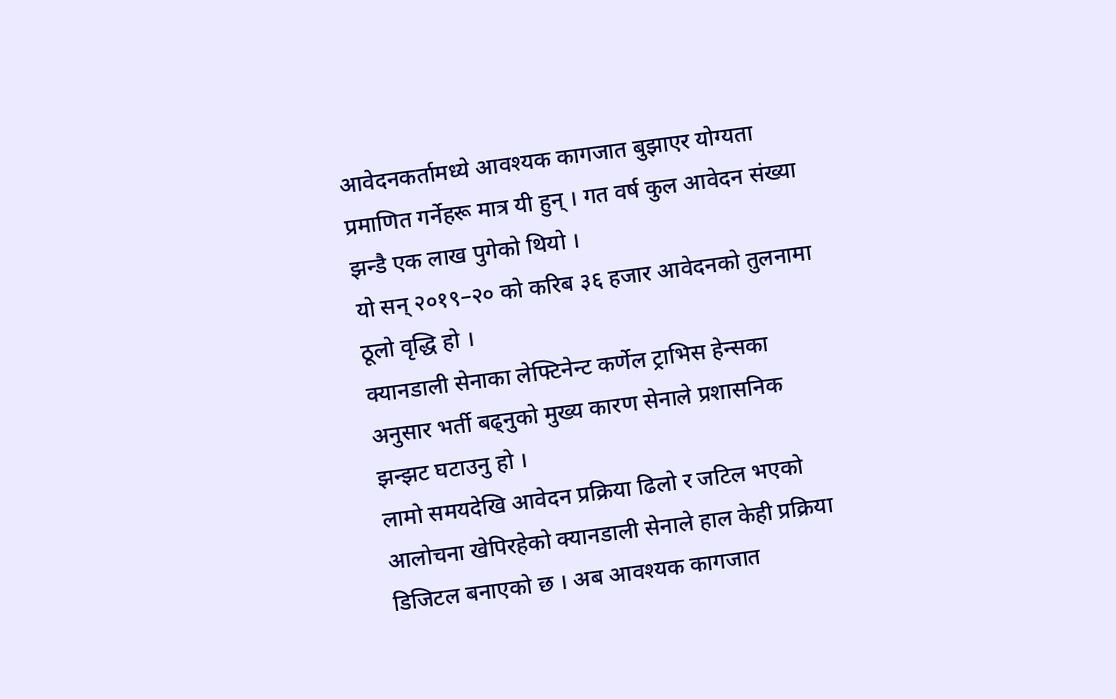आवेदनकर्तामध्ये आवश्यक कागजात बुझाएर योग्यता प्रमाणित गर्नेहरू मात्र यी हुन् । गत वर्ष कुल आवेदन संख्या झन्डै एक लाख पुगेको थियो ।
यो सन् २०१९–२० को करिब ३६ हजार आवेदनको तुलनामा ठूलो वृद्धि हो ।
क्यानडाली सेनाका लेफ्टिनेन्ट कर्णेल ट्राभिस हेन्सका अनुसार भर्ती बढ्नुको मुख्य कारण सेनाले प्रशासनिक झन्झट घटाउनु हो ।
लामो समयदेखि आवेदन प्रक्रिया ढिलो र जटिल भएको आलोचना खेपिरहेको क्यानडाली सेनाले हाल केही प्रक्रिया डिजिटल बनाएको छ । अब आवश्यक कागजात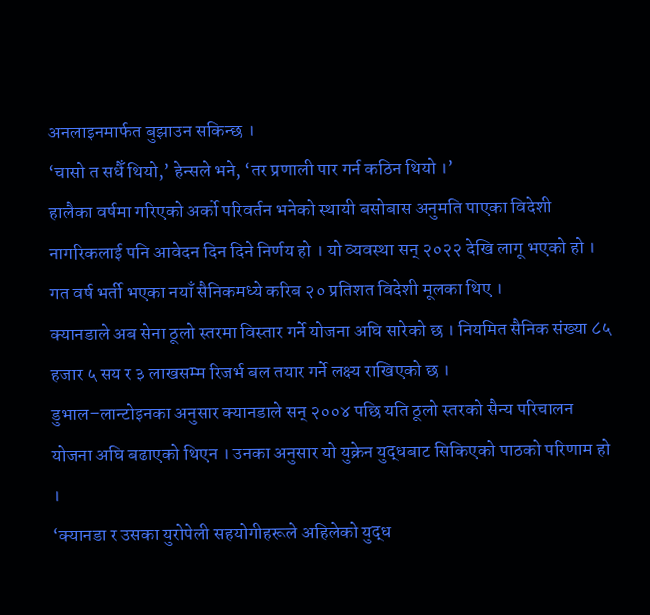अनलाइनमार्फत बुझाउन सकिन्छ ।
‘चासो त सधैँ थियो,’ हेन्सले भने, ‘तर प्रणाली पार गर्न कठिन थियो ।’
हालैका वर्षमा गरिएको अर्को परिवर्तन भनेको स्थायी बसोबास अनुमति पाएका विदेशी नागरिकलाई पनि आवेदन दिन दिने निर्णय हो । यो व्यवस्था सन् २०२२ देखि लागू भएको हो । गत वर्ष भर्ती भएका नयाँ सैनिकमध्ये करिब २० प्रतिशत विदेशी मूलका थिए ।
क्यानडाले अब सेना ठूलो स्तरमा विस्तार गर्ने योजना अघि सारेको छ । नियमित सैनिक संख्या ८५ हजार ५ सय र ३ लाखसम्म रिजर्भ बल तयार गर्ने लक्ष्य राखिएको छ ।
डुभाल–लान्टोइनका अनुसार क्यानडाले सन् २००४ पछि यति ठूलो स्तरको सैन्य परिचालन योजना अघि बढाएको थिएन । उनका अनुसार यो युक्रेन युद्धबाट सिकिएको पाठको परिणाम हो ।
‘क्यानडा र उसका युरोपेली सहयोगीहरूले अहिलेको युद्ध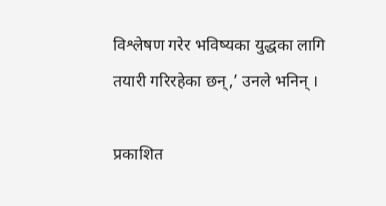विश्लेषण गरेर भविष्यका युद्धका लागि तयारी गरिरहेका छन्,’ उनले भनिन् ।

प्रकाशित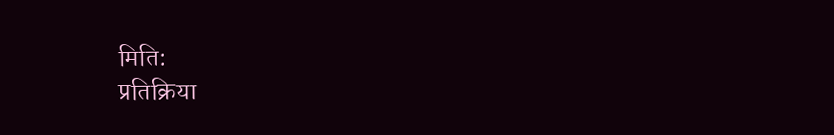मिति:
प्रतिक्रिया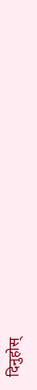दिनुहोस्